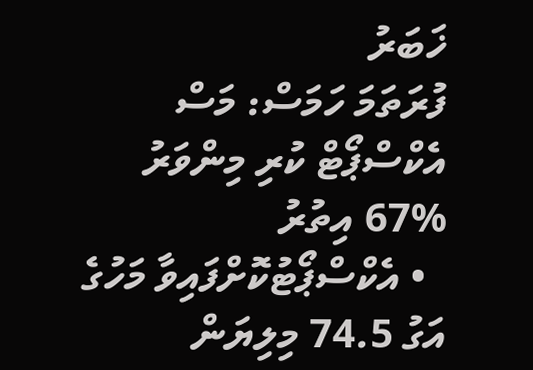ޚަބަރު
ފުރަތަމަ ހަމަސް: މަސް އެކްސްޕޯޓް ކުރި މިންވަރު %67 އިތުރު
  • އެކްސްޕޯޓުކޮށްފައިވާ މަހުގެ އަގު 74.5 މިލިޔަން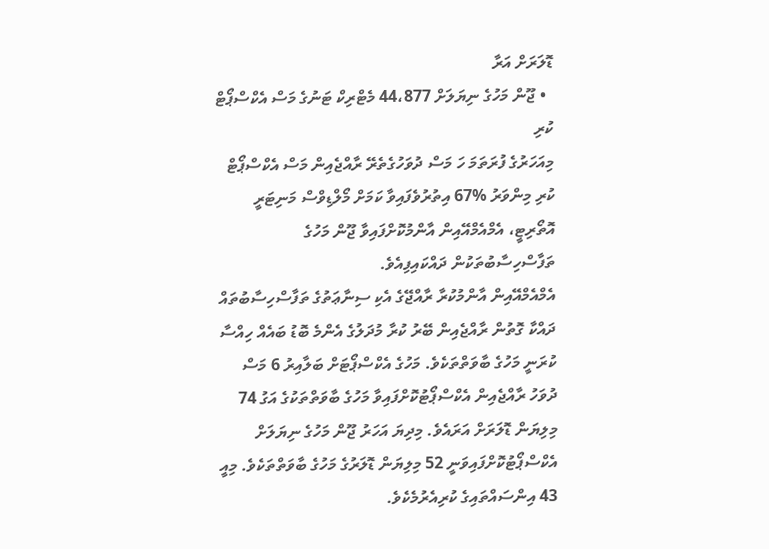ޑޮލަރަށް އަރާ
  • ޖޫން މަހުގެ ނިޔަލަށް 44،877 މެޓްރިކް ޓަނުގެ މަސް އެކްސްޕޯޓް ކުރި
މިއަހަރުގެ ފުރަތަމަ ހަ މަސް ދުވަހުގެތެރޭ ރާއްޖެއިން މަސް އެކްސްޕޯޓް ކުރި މިންވަރު %67 އިތުރުވެފައިވާ ކަމަށް މޯލްޑިވްސް މަނިޓަރީ އޮތޯރިޓީ، އެމްއެމްއޭއިން އާންމުކޮށްފައިވާ ޖޫން މަހުގެ ތަފާސްހިސާބުތަކުން ދައްކައިފިއެވެ.
އެމްއެމްއޭއިން އާންމުކުރާ ރާއްޖޭގެ އެކި ސިނާޢަތުގެ ތަފާސްހިސާބުތައް ދައްކާ ގޮތުން ރާއްޖެއިން ބޭރު ކުރާ މުދަލުގެ އެންމެ ބޮޑު ބައެއް ހިއްސާ ކުރަނީ މަހުގެ ބާވަތްތަކެވެ. މަހުގެ އެކްސްޕޯޓަށް ބަލާއިރު 6 މަސް ދުވަހު ރާއްޖެއިން އެކްސްޕޯޓުކޮށްފައިވާ މަހުގެ ބާވަތްތަކުގެ އަގު 74 މިލިޔަން ޑޮލަރަށް އަރައެވެ. މިދިޔަ އަހަރު ޖޫން މަހުގެ ނިޔަލަށް އެކްސްޕޯޓުކޮށްފައިވަނީ 52 މިލިޔަން ޑޮލަރުގެ މަހުގެ ބާވަތްތަކެވެ. މިއީ 43 އިންސައްތައިގެ ކުރިއެރުމެކެވެ.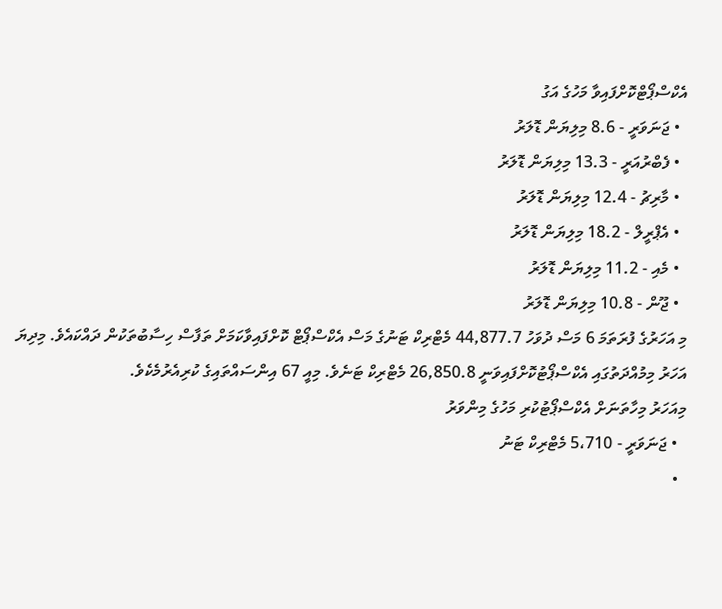އެކްސްޕޯޓްކޮށްފައިވާ މަހުގެ އަގު
  • ޖަނަވަރީ - 8.6 މިލިޔަން ޑޮލަރު
  • ފެބްރުއަރީ - 13.3 މިލިޔަން ޑޮލަރު
  • މާރިޗު - 12.4 މިލިޔަން ޑޮލަރު
  • އެޕްރީލް - 18.2 މިލިޔަން ޑޮލަރު
  • މެއި - 11.2 މިލިޔަން ޑޮލަރު
  • ޖޫން - 10.8 މިލިޔަން ޑޮލަރު
މި އަހަރުގެ ފުރަތަމަ 6 މަސް ދުވަހު 44,877.7 މެޓްރިކް ޓަނުގެ މަސް އެކްސްޕޯޓް ކޮށްފައިވާކަމަށް ތަފާސް ހިސާބުތަކުން ދައްކައެވެ. މިދިޔަ އަހަރު މިމުއްދަތުގައި އެކްސްޕޯޓުކޮށްފައިވަނީ 26,850.8 މެޓްރިކް ޓަނެވެ. މިއީ 67 އިންސައްތައިގެ ކުރިއެރުމެކެވެ.
މިއަހަރު މިހާތަނަށް އެކްސްޕޯޓުކުރި މަހުގެ މިންވަރު
  • ޖަނަވަރީ - 5،710 މެޓްރިކް ޓަނު
  •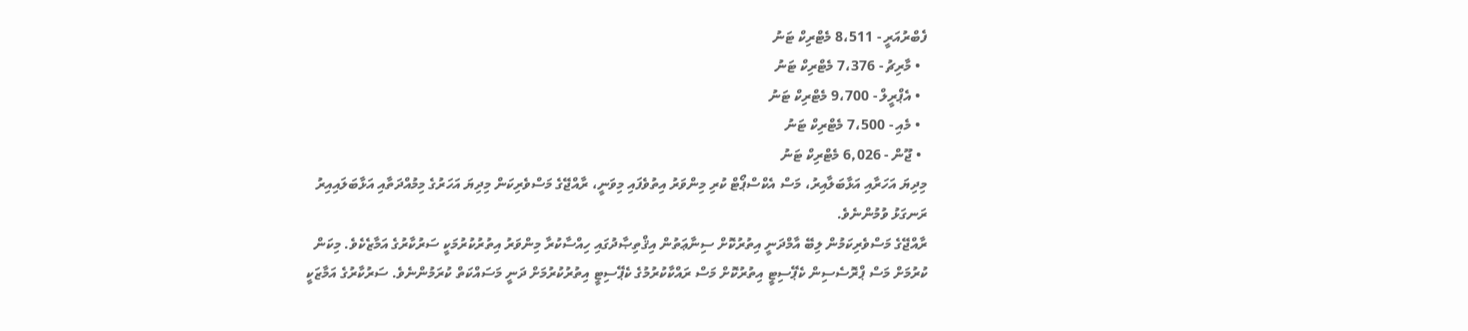ފެބްރުއަރީ - 8،511 މެޓްރިކް ޓަނު
  • މާރިޗު - 7،376 މެޓްރިކް ޓަނު
  • އެޕްރީލް - 9،700 މެޓްރިކް ޓަނު
  • މެއި - 7،500 މެޓްރިކް ޓަނު
  • ޖޫން - 6,026 މެޓްރިކް ޓަނު
މިދިޔަ އަހަރާއި އަޅާބަލާއިރު، މަސް އެކްސްޕޯޓް ކުރި މިންވަރު އިތުވެފައި މިވަނީ، ރާއްޖޭގެ މަސްވެރިކަން މިދިޔަ އަހަރުގެ މިމުއްދަތާއި އަޅާބަލައިއިރު ރަނގަޅު ވުމުންނެވެ.
ރާއްޖޭގެ މަސްވެރިކަމުން ލިބޭ އާމްދަނީ އިތުރުކޮށް ސިނާޢަތުން އިޤްތިޞާދުގައި ހިއްސާކުރާ މިންވަރު އިތުރުކުރުމަކީ ސަރުކާރުގެ އަމާޒެކެވެ. މިކަން ކުރުމަށް މަސް ޕްރޮސެސިން ކެޕޭސިޓީ އިތުރުކޮށް މަސް ރައްކާކުރުމުގެ ކެޕޭސިޓީ އިތުރުކުރުމަށް ދަނީ މަސައްކަތް ކުރަމުންނެވެ. ސަރުކާރުގެ އަމާޒަކީ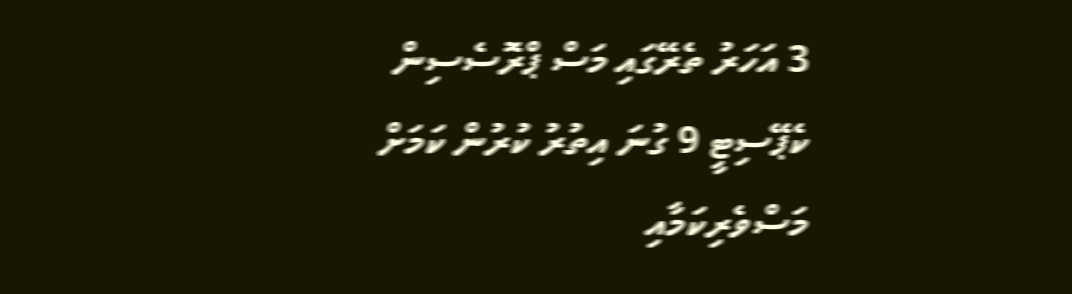3 އަހަރު ތެރޭގައި މަސް ޕްރޮސެސިން ކެޕޭސިޓީ 9 ގުނަ އިތުރު ކުރުން ކަމަށް މަސްވެރިކަމާއި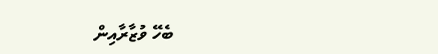ބެހޭ ވުޒާރާއިން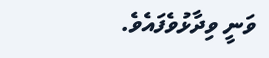ވަނީ ވިދާޅުވެފައެވެ.